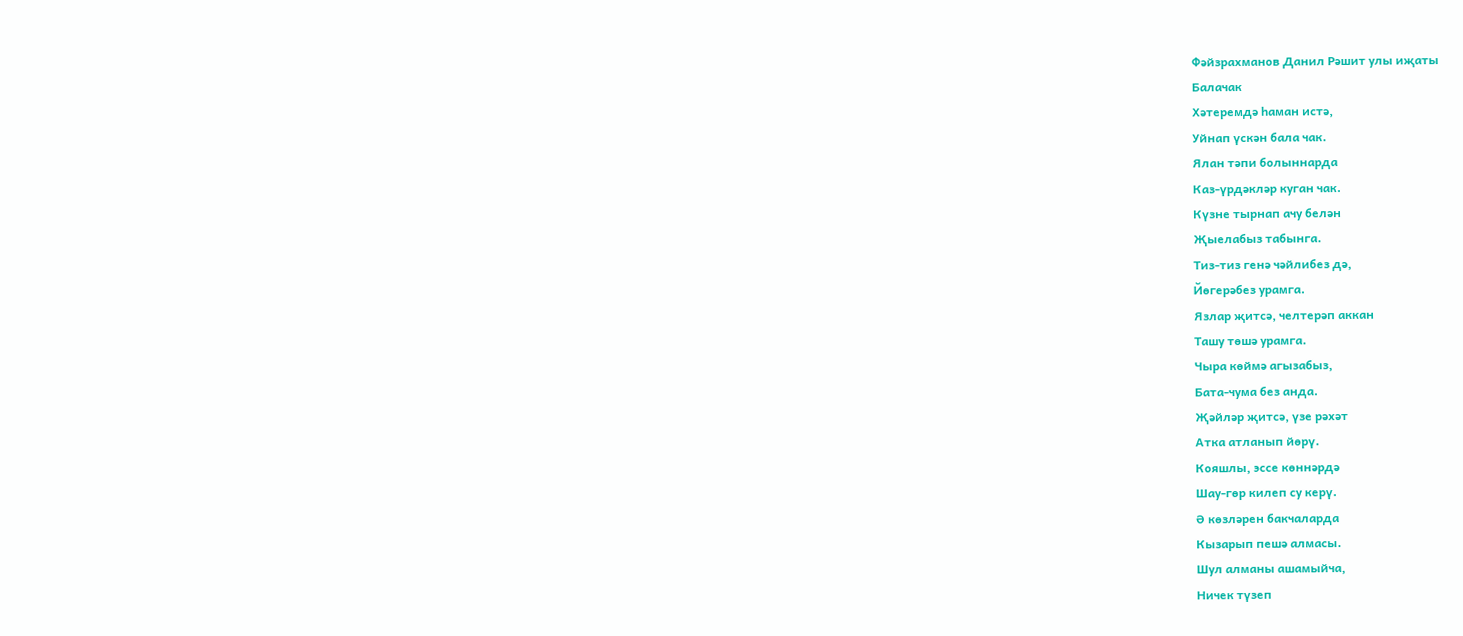Фәйзрахманов Данил Рәшит улы иҗаты
Балачак
Хәтеремдә һаман истә,
Уйнап үскән бала чак.
Ялан тәпи болыннарда
Каз-үрдәкләр куган чак.
Күзне тырнап ачу белән
Җыелабыз табынга.
Тиз-тиз генә чәйлибез дә,
Йөгерәбез урамга.
Язлар җитсә, челтерәп аккан
Ташу төшә урамга.
Чыра көймә агызабыз,
Бата-чума без анда.
Җәйләр җитсә, үзе рәхәт
Атка атланып йөрү.
Кояшлы, эссе көннәрдә
Шау-гөр килеп су керү.
Ә көзләрен бакчаларда
Кызарып пешә алмасы.
Шул алманы ашамыйча,
Ничек түзеп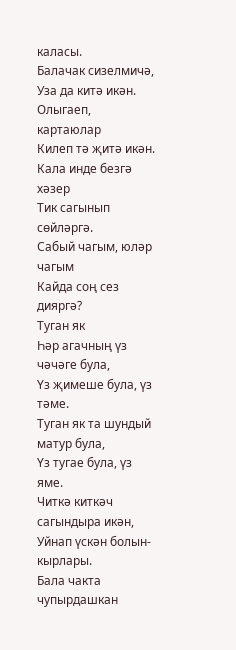каласы.
Балачак сизелмичә,
Уза да китә икән.
Олыгаеп, картаюлар
Килеп тә җитә икән.
Кала инде безгә хәзер
Тик сагынып сөйләргә.
Сабый чагым, юләр чагым
Кайда соң сез дияргә?
Туган як
Һәр агачның үз чәчәге була,
Үз җимеше була, үз тәме.
Туган як та шундый матур була,
Үз тугае була, үз яме.
Читкә киткәч сагындыра икән,
Уйнап үскән болын-кырлары.
Бала чакта чупырдашкан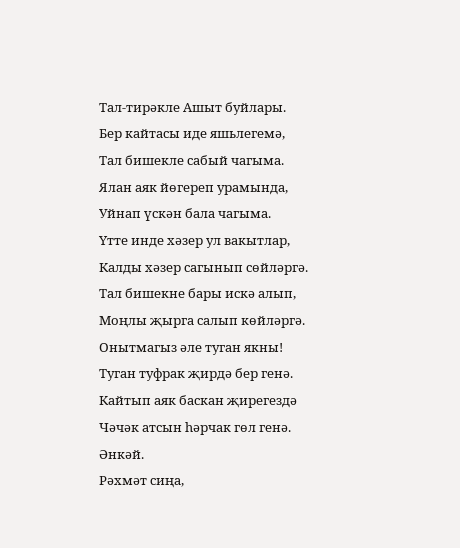Тал-тирәкле Ашыт буйлары.
Бер кайтасы иде яшьлегемә,
Тал бишекле сабый чагыма.
Ялан аяк йөгереп урамында,
Уйнап үскән бала чагыма.
Үтте инде хәзер ул вакытлар,
Калды хәзер сагынып сөйләргә.
Тал бишекне бары искә алып,
Моңлы җырга салып көйләргә.
Онытмагыз әле туган якны!
Туган туфрак җирдә бер генә.
Кайтып аяк баскан җирегездә
Чәчәк атсын һәрчак гөл генә.
Әнкәй.
Рәхмәт сиңа,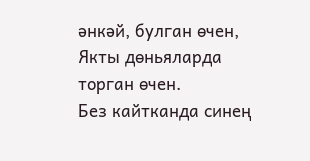әнкәй, булган өчен,
Якты дөньяларда торган өчен.
Без кайтканда синең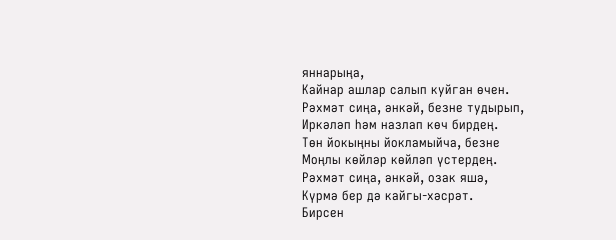яннарыңа,
Кайнар ашлар салып куйган өчен.
Рәхмәт сиңа, әнкәй, безне тудырып,
Иркәләп һәм назлап көч бирдең.
Төн йокыңны йокламыйча, безне
Моңлы көйләр көйләп үстердең.
Рәхмәт сиңа, әнкәй, озак яшә,
Күрмә бер дә кайгы-хәсрәт.
Бирсен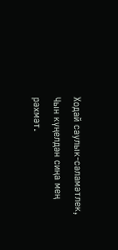Ходай саулык-сәламәтлек,
Чын күңелдән сиңа мең рәхмәт.